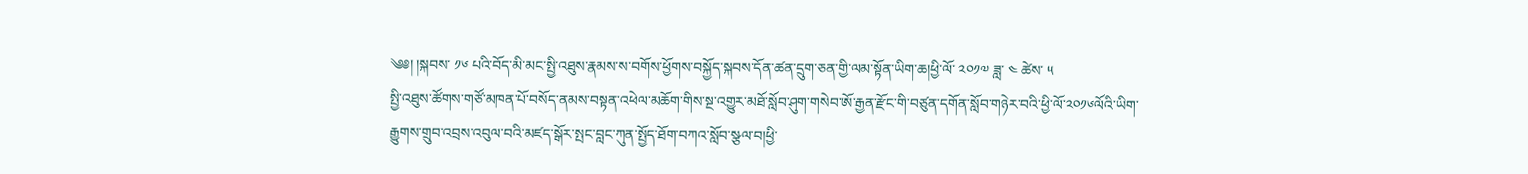༄༅། །སྐབས་ ༡༦ པའི་བོད་མི་མང་སྤྱི་འཐུས་རྣམས་ས་བགོས་ཕྱོགས་བསྐྱོད་སྐབས་དོན་ཚན་དྲུག་ཅན་གྱི་ལམ་སྟོན་ཡིག་ཆ།ཕྱི་ལོ་ ༢༠༡༧ ཟླ་ ༤ ཚེས་ ༥
སྤྱི་འཐུས་ཚོགས་གཙོ་མཁན་པོ་བསོད་ནམས་བསྟན་འཕེལ་མཆོག་གིས་སྔ་འགྱུར་མཐོ་སློབ་ཤུག་གསེབ་ཨོ་རྒྱན་རྫོང་གི་བཙུན་དགོན་སློབ་གཉེར་བའི་ཕྱི་ལོ་༢༠༡༦ལོའི་ཡིག་རྒྱུགས་གྲུབ་འབྲས་འབུལ་བའི་མཛད་སྒོར་སྤང་བླང་ཀུན་སྤྱོད་ཐོག་བཀའ་སློབ་སྩལ་བ།ཕྱི་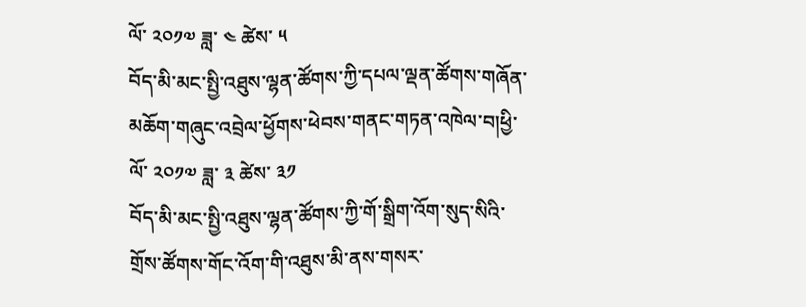ལོ་ ༢༠༡༧ ཟླ་ ༤ ཚེས་ ༥
བོད་མི་མང་སྤྱི་འཐུས་ལྷན་ཚོགས་ཀྱི་དཔལ་ལྡན་ཚོགས་གཞོན་མཆོག་གཞུང་འབྲེལ་ཕྱོགས་ཕེབས་གནང་གཏན་འཁེལ་བ།ཕྱི་ལོ་ ༢༠༡༧ ཟླ་ ༣ ཚེས་ ༣༡
བོད་མི་མང་སྤྱི་འཐུས་ལྷན་ཚོགས་ཀྱི་གོ་སྒྲིག་འོག་སུད་སིའི་གྲོས་ཚོགས་གོང་འོག་གི་འཐུས་མི་ནས་གསར་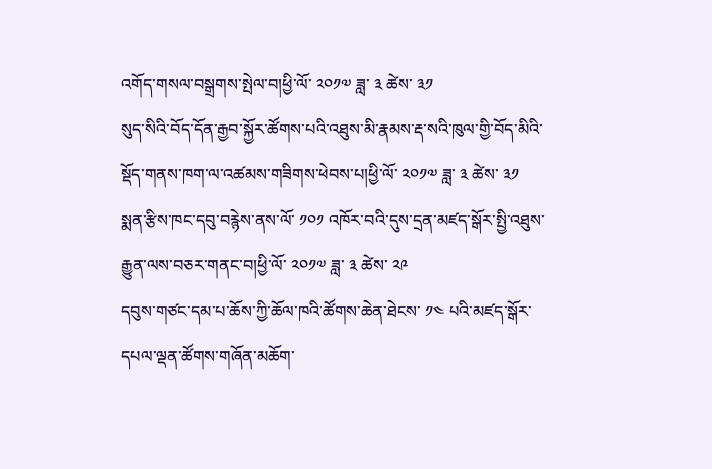འགོད་གསལ་བསྒྲགས་སྤེལ་བ།ཕྱི་ལོ་ ༢༠༡༧ ཟླ་ ༣ ཚེས་ ༣༡
སུད་སིའི་བོད་དོན་རྒྱབ་སྐྱོར་ཚོགས་པའི་འཐུས་མི་རྣམས་རྡ་སའི་ཁུལ་གྱི་བོད་མིའི་སྡོད་གནས་ཁག་ལ་འཚམས་གཟིགས་ཕེབས་པ།ཕྱི་ལོ་ ༢༠༡༧ ཟླ་ ༣ ཚེས་ ༣༡
སྨན་རྩིས་ཁང་དབུ་བརྙེས་ནས་ལོ་ ༡༠༡ འཁོར་བའི་དུས་དྲན་མཛད་སྒོར་སྤྱི་འཐུས་རྒྱུན་ལས་བཅར་གནང་བ།ཕྱི་ལོ་ ༢༠༡༧ ཟླ་ ༣ ཚེས་ ༢༩
དབུས་གཙང་དམ་པ་ཆོས་ཀྱི་ཆོལ་ཁའི་ཚོགས་ཆེན་ཐེངས་ ༡༤ པའི་མཛད་སྒོར་དཔལ་ལྡན་ཚོགས་གཞོན་མཆོག་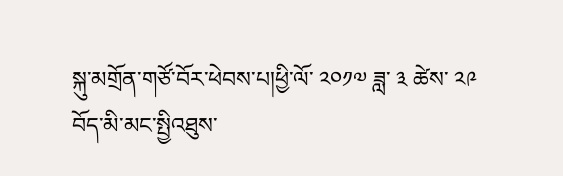སྐུ་མགྲོན་གཙོ་བོར་ཕེབས་པ།ཕྱི་ལོ་ ༢༠༡༧ ཟླ་ ༣ ཚེས་ ༢༩
བོད་མི་མང་སྤྱིའཐུས་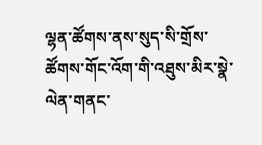ལྷན་ཚོགས་ནས་སུད་སི་གྲོས་ཚོགས་གོང་འོག་གི་འཐུས་མིར་སྣེ་ལེན་གནང་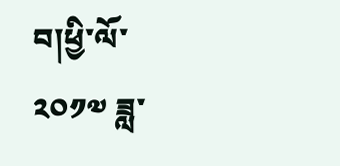བ།ཕྱི་ལོ་ ༢༠༡༧ ཟླ་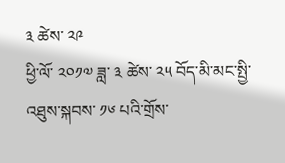༣ ཚེས་ ༢༩
ཕྱི་ལོ་ ༢༠༡༧ ཟླ་ ༣ ཚེས་ ༢༥ བོད་མི་མང་སྤྱི་འཐུས་སྐབས་ ༡༦ པའི་གྲོས་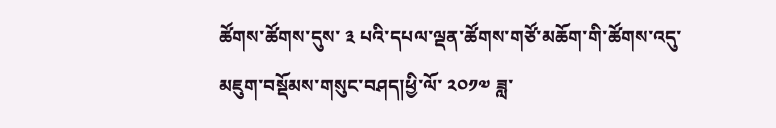ཚོགས་ཚོགས་དུས་ ༣ པའི་དཔལ་ལྡན་ཚོགས་གཙོ་མཆོག་གི་ཚོགས་འདུ་མཇུག་བསྡོམས་གསུང་བཤད།ཕྱི་ལོ་ ༢༠༡༧ ཟླ་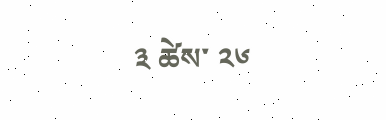༣ ཚེས་ ༢༦